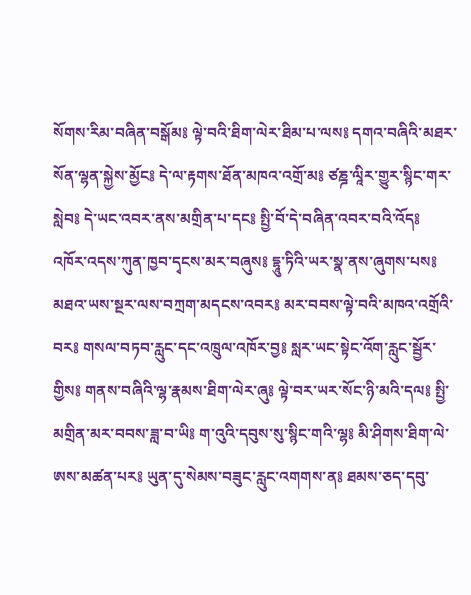སོགས་རིམ་བཞིན་བསྒོམ༔ ལྟེ་བའི་ཐིག་ལེར་ཐིམ་པ་ལས༔ དགའ་བཞིའི་མཐར་སོན་ལྷན་སྐྱེས་མྱོང༔ དེ་ལ་རྟགས་ཐོན་མཁའ་འགྲོ་མ༔ ཙཎྜ་ལཱིར་གྱུར་སྙིང་གར་སླེབ༔ དེ་ཡང་འབར་ནས་མགྲིན་པ་དང༔ སྤྱི་བོ་དེ་བཞིན་འབར་བའི་འོད༔ འཁོར་འདས་ཀུན་ཁྱབ་དྭངས་མར་བཞུས༔ དྷཱུ་ཏིའི་ཡར་སྣ་ནས་ཞུགས་པས༔ མཐའ་ཡས་སྔར་ལས་བཀྲག་མདངས་འབར༔ མར་བབས་ལྟེ་བའི་མཁའ་འགྲོའི་བར༔ གསལ་བཏབ་རླུང་དང་འཁྲུལ་འཁོར་བྱ༔ སླར་ཡང་སྟེང་འོག་རླུང་སྦྱོར་གྱིས༔ གནས་བཞིའི་ལྷ་རྣམས་ཐིག་ལེར་ཞུ༔ ལྟེ་བར་ཡར་སོང་ཉི་མའི་དལ༔ སྤྱི་མགྲིན་མར་བབས་ཟླ་བ་ཡི༔ ག་འུའི་དབུས་སུ་སྙིང་གའི་ལྷ༔ མི་ཤིགས་ཐིག་ལེ་ཨས་མཚན་པར༔ ཡུན་དུ་སེམས་བཟུང་རླུང་འགགས་ན༔ ཐམས་ཅད་དབུ་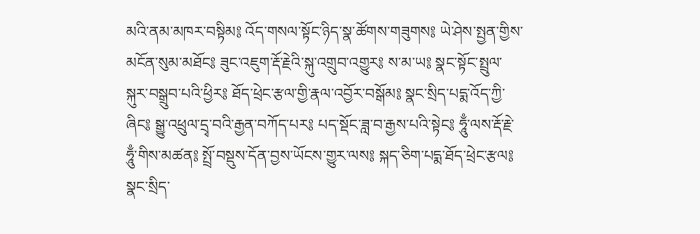མའི་ནམ་མཁར་བསྟིམ༔ འོད་གསལ་སྟོང་ཉིད་སྣ་ཚོགས་གཟུགས༔ ཡེ་ཤེས་སྤྱན་གྱིས་མངོན་སུམ་མཐོང༔ ཟུང་འཇུག་རྡོ་རྗེའི་སྐུ་འགྲུབ་འགྱུར༔ ས་མ་ཡ༔ སྣང་སྟོང་སྤྲུལ་སྐུར་བསྒྲུབ་པའི་ཕྱིར༔ ཐོད་ཕྲེང་རྩལ་གྱི་རྣལ་འབྱོར་བསྒོམ༔ སྣང་སྲིད་པདྨ་འོད་ཀྱི་ཞིང༔ སྒྱུ་འཕྲུལ་དྲྭ་བའི་རྒྱན་བཀོད་པར༔ པད་སྡོང་ཟླ་བ་རྒྱས་པའི་སྟེང༔ ཧཱུྃ་ལས་རྡོ་རྗེ་ཧཱུྃ་གིས་མཚན༔ སྤྲོ་བསྡུས་དོན་བྱས་ཡོངས་གྱུར་ལས༔ སྐད་ཅིག་པདྨ་ཐོད་ཕྲེང་རྩལ༔ སྣང་སྲིད་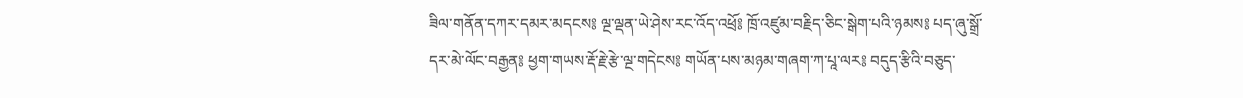ཟིལ་གནོན་དཀར་དམར་མདངས༔ ལྔ་ལྡན་ཡེ་ཤེས་རང་འོད་འཕྲོ༔ ཁྲོ་འཛུམ་བརྗིད་ཅིང་སྒེག་པའི་ཉམས༔ པད་ཞུ་སྒྲོ་དར་མེ་ལོང་བརྒྱན༔ ཕྱག་གཡས་རྡོ་རྗེ་རྩེ་ལྔ་གདེངས༔ གཡོན་པས་མཉམ་གཞག་ཀ་པཱ་ལར༔ བདུད་རྩིའི་བཅུད་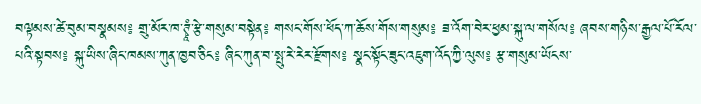བལྟམས་ཚེ་བུམ་བསྣམས༔ གྲུ་མོར་ཁ་ཊྭཱཾ་རྩེ་གསུམ་བསྟེན༔ གསང་གོས་ཕོད་ཀ་ཆོས་གོས་གསུམ༔ ཟ་འོག་བེར་ཕྱམ་སྐུ་ལ་གསོལ༔ ཞབས་གཉིས་རྒྱལ་པོ་རོལ་པའི་སྟབས༔ སྐུ་ཡིས་ཞིང་ཁམས་ཀུན་ཁྱབ་ཅིང༔ ཞིང་ཀུན་བ་སྤུ་རེ་རེར་རྫོགས༔ སྣང་སྟོང་ཟུང་འཇུག་འོད་ཀྱི་ལུས༔ རྩ་གསུམ་ཡོངས་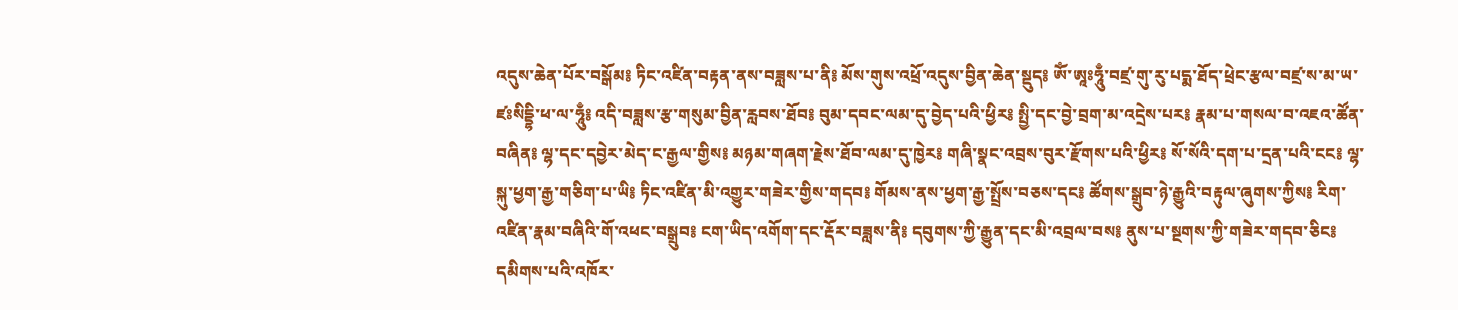འདུས་ཆེན་པོར་བསྒོམ༔ ཏིང་འཛིན་བརྟན་ནས་བཟླས་པ་ནི༔ མོས་གུས་འཕྲོ་འདུས་བྱིན་ཆེན་སྡུད༔ ཨོཾ་ཨཱཿཧཱུྃ་བཛྲ་གུ་རུ་པདྨ་ཐོད་ཕྲེང་རྩལ་བཛྲ་ས་མ་ཡ་ཛཿསིདྡྷི་ཕ་ལ་ཧཱུྃ༔ འདི་བཟླས་རྩ་གསུམ་བྱིན་རླབས་ཐོབ༔ བུམ་དབང་ལམ་དུ་བྱེད་པའི་ཕྱིར༔ སྤྱི་དང་བྱེ་བྲག་མ་འདྲེས་པར༔ རྣམ་པ་གསལ་བ་འཇའ་ཚོན་བཞིན༔ ལྷ་དང་དབྱེར་མེད་ང་རྒྱལ་གྱིས༔ མཉམ་གཞག་རྗེས་ཐོབ་ལམ་དུ་ཁྱེར༔ གཞི་སྣང་འབྲས་བུར་རྫོགས་པའི་ཕྱིར༔ སོ་སོའི་དག་པ་དྲན་པའི་ངང༔ ལྷ་སྐུ་ཕྱག་རྒྱ་གཅིག་པ་ཡི༔ ཏིང་འཛིན་མི་འགྱུར་གཟེར་གྱིས་གདབ༔ གོམས་ནས་ཕྱག་རྒྱ་སྤྲོས་བཅས་དང༔ ཚོགས་སྒྲུབ་ཉེ་རྒྱུའི་བརྟུལ་ཞུགས་ཀྱིས༔ རིག་འཛིན་རྣམ་བཞིའི་གོ་འཕང་བསྒྲུབ༔ ངག་ཡིད་འགོག་དང་རྡོར་བཟླས་ནི༔ དབུགས་ཀྱི་རྒྱུན་དང་མི་འབྲལ་བས༔ ནུས་པ་སྔགས་ཀྱི་གཟེར་གདབ་ཅིང༔ དམིགས་པའི་འཁོར་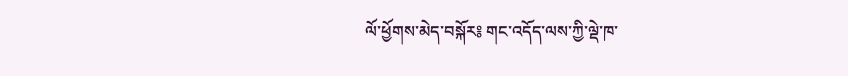ལོ་ཕྱོགས་མེད་བསྐོར༔ གང་འདོད་ལས་ཀྱི་ལྡེ་ཁ་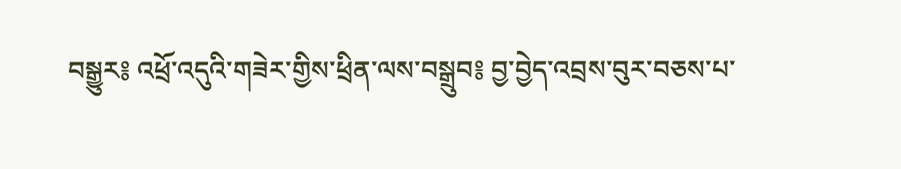བསྒྱུར༔ འཕྲོ་འདུའི་གཟེར་གྱིས་ཕྲིན་ལས་བསྒྲུབ༔ བྱ་བྱེད་འབྲས་བུར་བཅས་པ་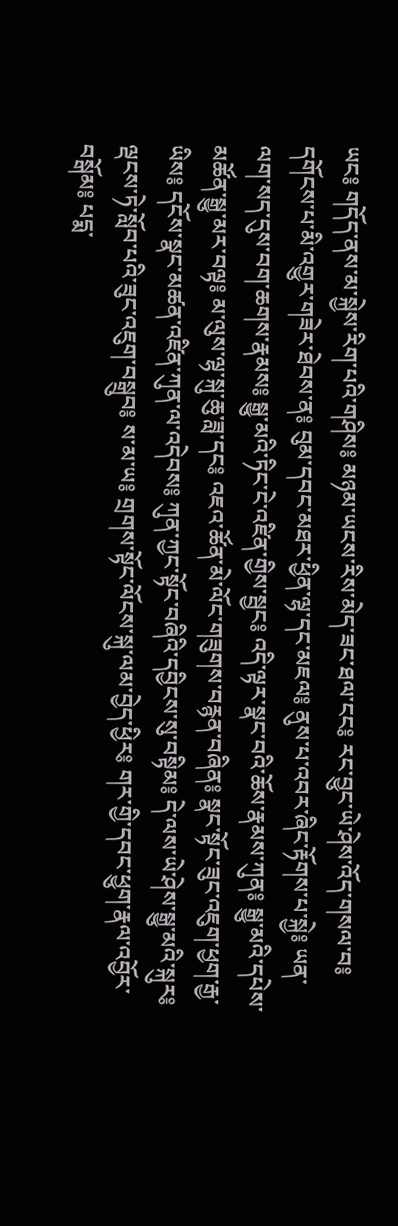ཡང༔ གདོད་ནས་མ་སྐྱེས་རིག་པའི་གཤིས༔ མཉམ་ཡངས་རིས་མེད་ཟང་ཐལ་ངང༔ རང་བྱུང་ཡེ་ཤེས་འོད་གསལ་བ༔ དགོངས་པ་མི་འགྱུར་གཟེར་ཐེབས་ན༔ བུམ་དབང་མཐར་ཕྱིན་ལྷ་དང་མཇལ༔ ནུས་པ་འབར་ཞིང་རྟོགས་པ་སྐྱེ༔ ཡན་ལག་སད་དུས་བག་ཆགས་རྣམས༔ སྒྱུ་མའི་ཏིང་ངེ་འཛིན་གྱིས་སྦྱང༔ འདི་ལྟར་སྣང་བའི་ཆོས་རྣམས་ཀུན༔ སྒྱུ་མའི་དཔེས་མཚོན་སྒྱུ་མར་བལྟ༔ མ་ལུས་ལྷ་སྐུ་ཆུ་ཟླ་དང༔ འཇའ་ཚོན་མེ་ལོང་གཟུགས་བརྙན་བཞིན༔ སྣང་སྟོང་ཟུང་འཇུག་ཕྱག་རྒྱ་ཡིས༔ དངོས་སྣང་མཚན་འཛིན་ཀུན་ལ་འདེབས༔ ཀུན་ཀྱང་སྟོང་བཞིའི་དབྱིངས་སུ་བསྟིམ༔ དེ་ལས་ཡེ་ཤེས་སྒྱུ་མའི་སྐུར༔ ལྡངས་ཏེ་སློབ་པའི་ཟུང་འཇུག་བསྒྲུབ༔ ས་མ་ཡ༔ གྲགས་སྟོང་ལོངས་སྐུ་ལམ་བྱེད་ཕྱིར༔ གར་གྱི་དབང་ཕྱུག་རྣལ་འབྱོར་བསྒོམ༔ པདྨ་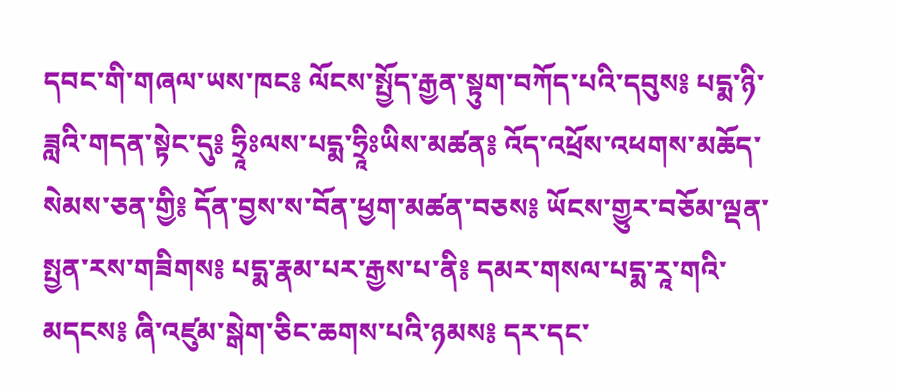དབང་གི་གཞལ་ཡས་ཁང༔ ལོངས་སྤྱོད་རྒྱན་སྟུག་བཀོད་པའི་དབུས༔ པདྨ་ཉི་ཟླའི་གདན་སྟེང་དུ༔ ཧྲཱིཿལས་པདྨ་ཧྲཱིཿཡིས་མཚན༔ འོད་འཕྲོས་འཕགས་མཆོད་སེམས་ཅན་གྱི༔ དོན་བྱས་ས་བོན་ཕྱག་མཚན་བཅས༔ ཡོངས་གྱུར་བཅོམ་ལྡན་སྤྱན་རས་གཟིགས༔ པདྨ་རྣམ་པར་རྒྱས་པ་ནི༔ དམར་གསལ་པདྨ་རཱ་གའི་མདངས༔ ཞི་འཛུམ་སྒེག་ཅིང་ཆགས་པའི་ཉམས༔ དར་དང་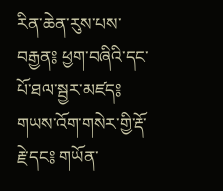རིན་ཆེན་རུས་པས་བརྒྱན༔ ཕྱག་བཞིའི་དང་པོ་ཐལ་སྦྱར་མཛད༔ གཡས་འོག་གསེར་གྱི་རྡོ་རྗེ་དང༔ གཡོན་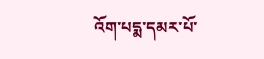འོག་པདྨ་དམར་པོ་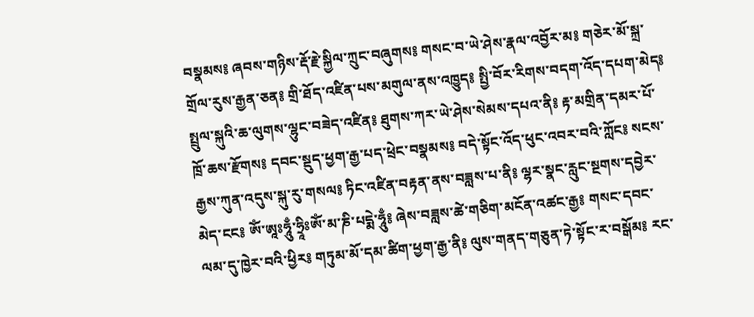བསྣམས༔ ཞབས་གཉིས་རྡོ་རྗེ་སྐྱིལ་ཀྲུང་བཞུགས༔ གསང་བ་ཡེ་ཤེས་རྣལ་འབྱོར་མ༔ གཅེར་མོ་སྐྲ་གྲོལ་རུས་རྒྱན་ཅན༔ གྲི་ཐོད་འཛིན་པས་མགུལ་ནས་འཁྱུད༔ སྤྱི་བོར་རིགས་བདག་འོད་དཔག་མེད༔ སྤྲུལ་སྐུའི་ཆ་ལུགས་ལྷུང་བཟེད་འཛིན༔ ཐུགས་ཀར་ཡེ་ཤེས་སེམས་དཔའ་ནི༔ རྟ་མགྲིན་དམར་པོ་ཁྲོ་ཆས་རྫོགས༔ དབང་སྡུད་ཕྱག་རྒྱ་པད་ཕྲེང་བསྣམས༔ བདེ་སྟོང་འོད་ཕུང་འབར་བའི་ཀློང༔ སངས་རྒྱས་ཀུན་འདུས་སྐུ་རུ་གསལ༔ ཏིང་འཛིན་བརྟན་ནས་བཟླས་པ་ནི༔ ལྷར་སྣང་རླུང་སྔགས་དབྱེར་མེད་ངང༔ ཨོཾ་ཨཱཿཧཱུྃ་ཧྲཱིཿཨོཾ་མ་ཎི་པདྨེ་ཧཱུྃ༔ ཞེས་བཟླས་ཚེ་གཅིག་མངོན་འཚང་རྒྱ༔ གསང་དབང་ལམ་དུ་ཁྱེར་བའི་ཕྱིར༔ གཏུམ་མོ་དམ་ཚིག་ཕྱག་རྒྱ་ནི༔ ལུས་གནད་གཅུན་ཏེ་སྟོང་ར་བསྒོམ༔ རང་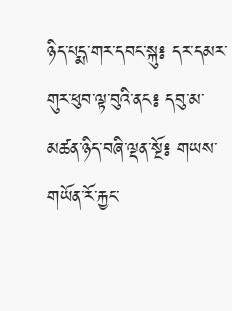ཉིད་པདྨ་གར་དབང་སྐུ༔ དར་དམར་གུར་ཕུབ་ལྟ་བུའི་ནང༔ དབུ་མ་མཚན་ཉིད་བཞི་ལྡན་སྔོ༔ གཡས་གཡོན་རོ་རྐྱང་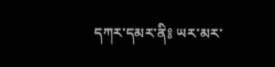དཀར་དམར་ནི༔ ཡར་མར་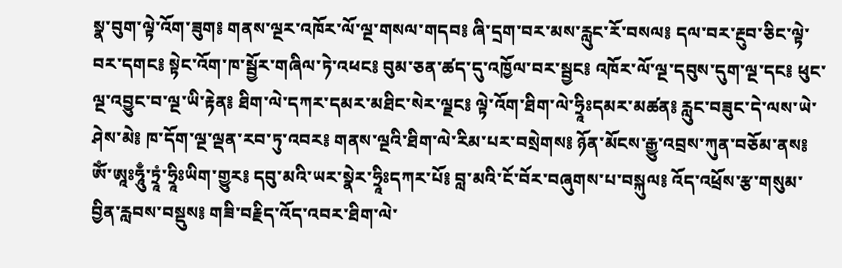སྣ་བུག་ལྟེ་འོག་ཟུག༔ གནས་ལྔར་འཁོར་ལོ་ལྔ་གསལ་གདབ༔ ཞི་དྲག་བར་མས་རླུང་རོ་བསལ༔ དལ་བར་རྔུབ་ཅིང་ལྟེ་བར་དགང༔ སྟེང་འོག་ཁ་སྦྱོར་གཞིལ་ཏེ་འཕང༔ བུམ་ཅན་ཚད་དུ་འཁྱོལ་བར་སྦྱང༔ འཁོར་ལོ་ལྔ་དབུས་དུག་ལྔ་དང༔ ཕུང་ལྔ་འབྱུང་བ་ལྔ་ཡི་རྟེན༔ ཐིག་ལེ་དཀར་དམར་མཐིང་སེར་ལྗང༔ ལྟེ་འོག་ཐིག་ལེ་ཧྲཱིཿདམར་མཚན༔ རླུང་བཟུང་དེ་ལས་ཡེ་ཤེས་མེ༔ ཁ་དོག་ལྔ་ལྡན་རབ་ཏུ་འབར༔ གནས་ལྔའི་ཐིག་ལེ་རིམ་པར་བསྲེགས༔ ཉོན་མོངས་རྒྱུ་འབྲས་ཀུན་བཅོམ་ནས༔ ཨོཾ་ཨཱཿཧཱུྃ་ཏྲཱཾ་ཧྲཱིཿཡིག་གྱུར༔ དབུ་མའི་ཡར་སྣེར་ཧྲཱིཿདཀར་པོ༔ བླ་མའི་ངོ་བོར་བཞུགས་པ་བསྐུལ༔ འོད་འཕྲོས་རྩ་གསུམ་བྱིན་རླབས་བསྡུས༔ གཟི་བརྗིད་འོད་འབར་ཐིག་ལེ་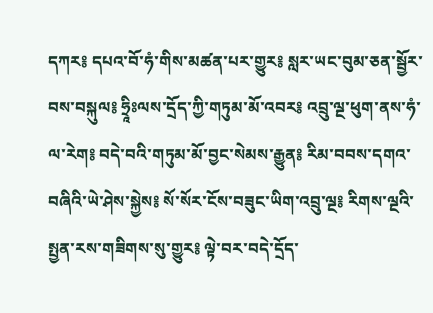དཀར༔ དཔའ་བོ་ཧཾ་གིས་མཚན་པར་གྱུར༔ སླར་ཡང་བུམ་ཅན་སྦྱོར་བས་བསྐུལ༔ ཧྲཱིཿལས་དྲོད་ཀྱི་གཏུམ་མོ་འབར༔ འབྲུ་ལྔ་ཕུག་ནས་ཧཾ་ལ་རེག༔ བདེ་བའི་གཏུམ་མོ་བྱང་སེམས་རྒྱུན༔ རིམ་བབས་དགའ་བཞིའི་ཡེ་ཤེས་སྐྱེས༔ སོ་སོར་ངོས་བཟུང་ཡིག་འབྲུ་ལྔ༔ རིགས་ལྔའི་སྤྱན་རས་གཟིགས་སུ་གྱུར༔ ལྟེ་བར་བདེ་དྲོད་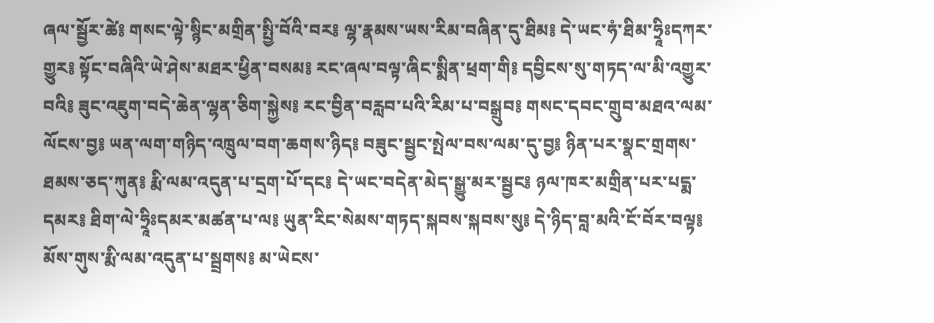ཞལ་སྦྱོར་ཚེ༔ གསང་ལྟེ་སྙིང་མགྲིན་སྤྱི་བོའི་བར༔ ལྷ་རྣམས་ཡས་རིམ་བཞིན་དུ་ཐིམ༔ དེ་ཡང་ཧཾ་ཐིམ་ཧྲཱིཿདཀར་གྱུར༔ སྟོང་བཞིའི་ཡེ་ཤེས་མཐར་ཕྱིན་བསམ༔ རང་ཞལ་བལྟ་ཞིང་སྨིན་ཕྲག་གི༔ དབྱིངས་སུ་གཏད་ལ་མི་འགྱུར་བའི༔ ཟུང་འཇུག་བདེ་ཆེན་ལྷན་ཅིག་སྐྱེས༔ རང་བྱིན་བརླབ་པའི་རིམ་པ་བསྒྲུབ༔ གསང་དབང་གྲུབ་མཐའ་ལམ་ལོངས་བྱ༔ ཡན་ལག་གཉིད་འཁྲུལ་བག་ཆགས་ཉིད༔ བཟུང་སྦྱང་སྤེལ་བས་ལམ་དུ་བྱ༔ ཉིན་པར་སྣང་གྲགས་ཐམས་ཅད་ཀུན༔ རྨི་ལམ་འདུན་པ་དྲག་པོ་དང༔ དེ་ཡང་བདེན་མེད་སྒྱུ་མར་སྦྱང༔ ཉལ་ཁར་མགྲིན་པར་པདྨ་དམར༔ ཐིག་ལེ་ཧྲཱིཿདམར་མཚན་པ་ལ༔ ཡུན་རིང་སེམས་གཏད་སྐབས་སྐབས་སུ༔ དེ་ཉིད་བླ་མའི་ངོ་བོར་བལྟ༔ མོས་གུས་རྨི་ལམ་འདུན་པ་སྦྲགས༔ མ་ཡེངས་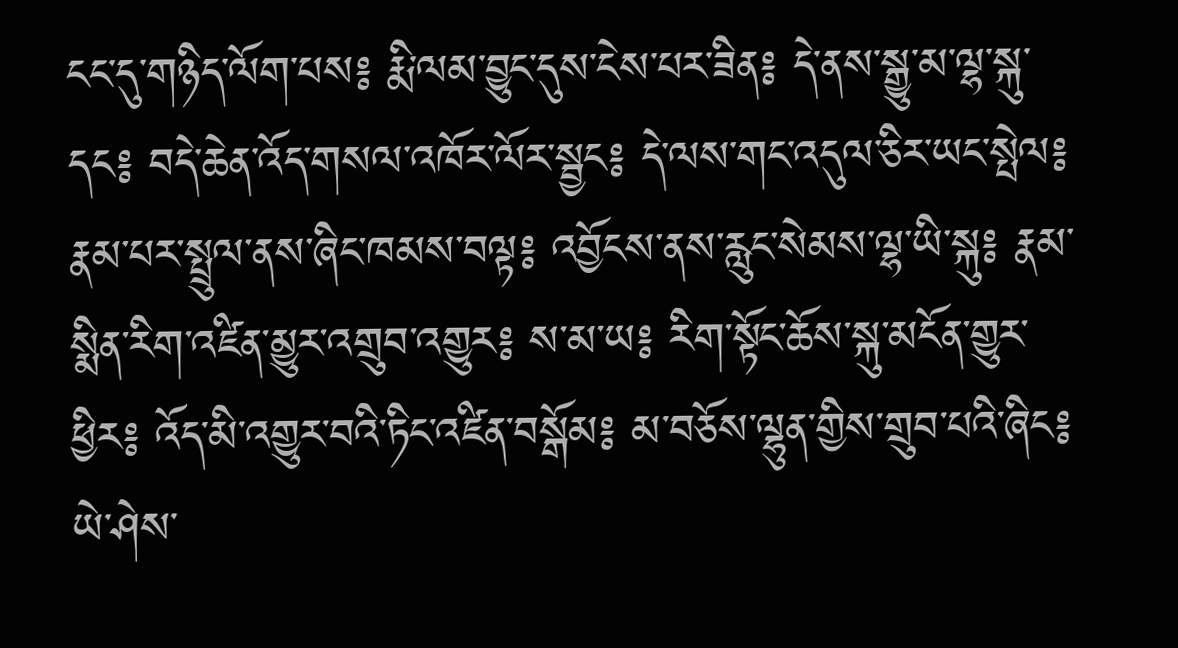ངང་དུ་གཉིད་ལོག་པས༔ རྨི་ལམ་བྱུང་དུས་ངེས་པར་ཟིན༔ དེ་ནས་སྒྱུ་མ་ལྷ་སྐུ་དང༔ བདེ་ཆེན་འོད་གསལ་འཁོར་ལོར་སྦྱང༔ དེ་ལས་གང་འདུལ་ཅིར་ཡང་སྤེལ༔ རྣམ་པར་སྤྲུལ་ནས་ཞིང་ཁམས་བལྟ༔ འབྱོངས་ནས་རླུང་སེམས་ལྷ་ཡི་སྐུ༔ རྣམ་སྨིན་རིག་འཛིན་མྱུར་འགྲུབ་འགྱུར༔ ས་མ་ཡ༔ རིག་སྟོང་ཆོས་སྐུ་མངོན་གྱུར་ཕྱིར༔ འོད་མི་འགྱུར་བའི་ཏིང་འཛིན་བསྒོམ༔ མ་བཅོས་ལྷུན་གྱིས་གྲུབ་པའི་ཞིང༔ ཡེ་ཤེས་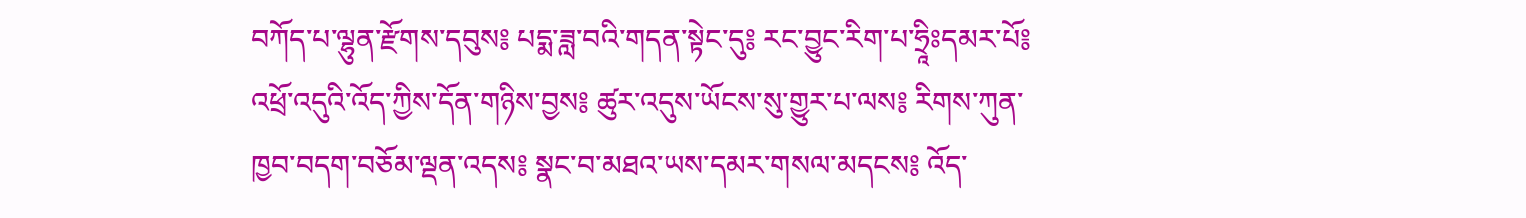བཀོད་པ་ལྷུན་རྫོགས་དབུས༔ པདྨ་ཟླ་བའི་གདན་སྟེང་དུ༔ རང་བྱུང་རིག་པ་ཧྲཱིཿདམར་པོ༔ འཕྲོ་འདུའི་འོད་ཀྱིས་དོན་གཉིས་བྱས༔ ཚུར་འདུས་ཡོངས་སུ་གྱུར་པ་ལས༔ རིགས་ཀུན་ཁྱབ་བདག་བཅོམ་ལྡན་འདས༔ སྣང་བ་མཐའ་ཡས་དམར་གསལ་མདངས༔ འོད་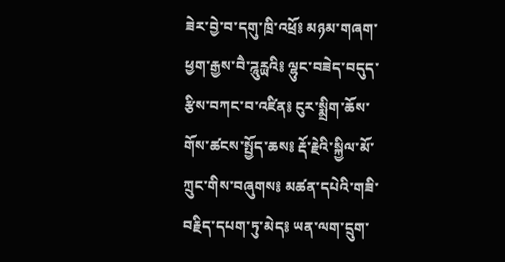ཟེར་བྱེ་བ་དགུ་ཁྲི་འཕྲོ༔ མཉམ་གཞག་ཕྱག་རྒྱས་བཻ་ཌཱུརྻའི༔ ལྷུང་བཟེད་བདུད་རྩིས་བཀང་བ་འཛིན༔ ངུར་སྨྲིག་ཆོས་གོས་ཚངས་སྤྱོད་ཆས༔ རྡོ་རྗེའི་སྐྱིལ་མོ་ཀྲུང་གིས་བཞུགས༔ མཚན་དཔེའི་གཟི་བརྗིད་དཔག་ཏུ་མེད༔ ཡན་ལག་དྲུག་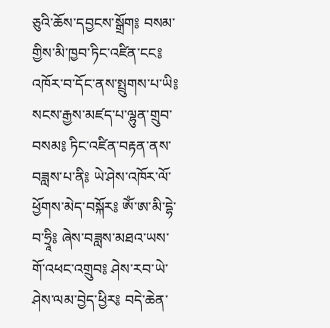ཅུའི་ཆོས་དབྱངས་སྒྲོག༔ བསམ་གྱིས་མི་ཁྱབ་ཏིང་འཛིན་ངང༔ འཁོར་བ་དོང་ནས་སྤྲུགས་པ་ཡི༔ སངས་རྒྱས་མཛད་པ་ལྷུན་གྲུབ་བསམ༔ ཏིང་འཛིན་བརྟན་ནས་བཟླས་པ་ནི༔ ཡེ་ཤེས་འཁོར་ལོ་ཕྱོགས་མེད་བསྐོར༔ ཨོཾ་ཨ་མི་དྷེ་བ་ཧྲཱི༔ ཞེས་བཟླས་མཐའ་ཡས་གོ་འཕང་འགྲུབ༔ ཤེས་རབ་ཡེ་ཤེས་ལམ་བྱེད་ཕྱིར༔ བདེ་ཆེན་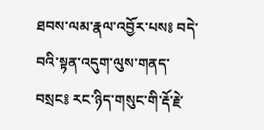ཐབས་ལམ་རྣལ་འབྱོར་པས༔ བདེ་བའི་སྟན་འདུག་ལུས་གནད་བསྲང༔ རང་ཉིད་གསུང་གི་རྡོ་རྗེ་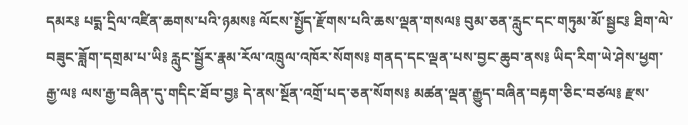དམར༔ པདྨ་དྲིལ་འཛིན་ཆགས་པའི་ཉམས༔ ལོངས་སྤྱོད་རྫོགས་པའི་ཆས་ལྡན་གསལ༔ བུམ་ཅན་རླུང་དང་གཏུམ་མོ་སྦྱང༔ ཐིག་ལེ་བཟུང་ཟློག་དགྲམ་པ་ཡི༔ རླུང་སྦྱོར་རྣམ་རོལ་འཁྲུལ་འཁོར་སོགས༔ གནད་དང་ལྡན་པས་བྱང་ཆུབ་ནས༔ ཡིད་རིག་ཡེ་ཤེས་ཕྱག་རྒྱ་ལ༔ ལས་རྒྱ་བཞིན་དུ་གདིང་ཐོབ་བྱ༔ དེ་ནས་སྔོན་འགྲོ་པད་ཅན་སོགས༔ མཚན་ལྡན་རྒྱུད་བཞིན་བརྟག་ཅིང་བཙལ༔ རྫས་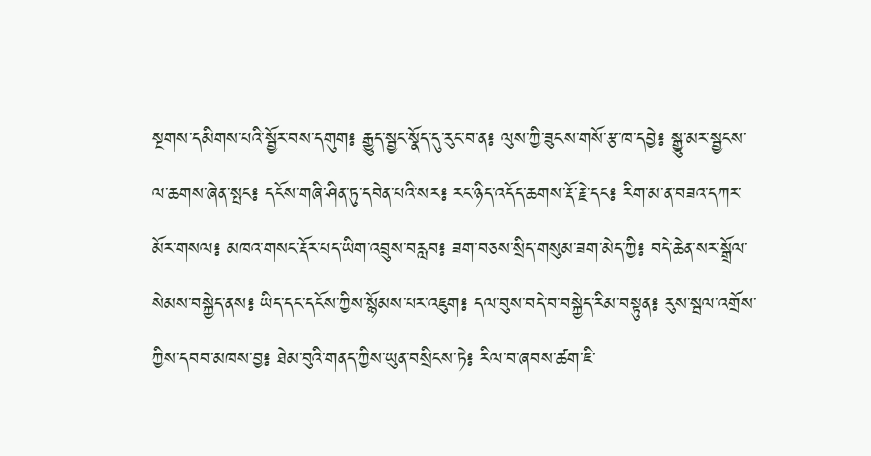སྔགས་དམིགས་པའི་སྦྱོར་བས་དགུག༔ རྒྱུད་སྦྱང་སྣོད་དུ་རུང་བ་ན༔ ལུས་ཀྱི་ཟུངས་གསོ་རྩ་ཁ་དབྱེ༔ སྒྱུ་མར་སྦྱངས་ལ་ཆགས་ཞེན་སྤང༔ དངོས་གཞི་ཤིན་ཏུ་དབེན་པའི་སར༔ རང་ཉིད་འདོད་ཆགས་རྡོ་རྗེ་དང༔ རིག་མ་ན་བཟའ་དཀར་མོར་གསལ༔ མཁའ་གསང་རྡོར་པད་ཡིག་འབྲུས་བརླབ༔ ཟག་བཅས་སྲིད་གསུམ་ཟག་མེད་ཀྱི༔ བདེ་ཆེན་སར་སྒྲོལ་སེམས་བསྐྱེད་ནས༔ ཡིད་དང་དངོས་ཀྱིས་སྙོམས་པར་འཇུག༔ དལ་བུས་བདེ་བ་བསྐྱེད་རིམ་བསྟུན༔ རུས་སྦལ་འགྲོས་ཀྱིས་དབབ་མཁས་བྱ༔ ཐེམ་བུའི་གནད་ཀྱིས་ཡུན་བསྲིངས་ཏེ༔ རིལ་བ་ཞབས་ཚག་ཇི་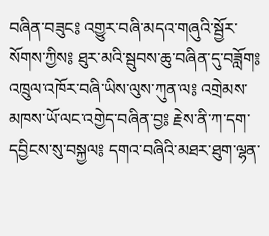བཞིན་བཟུང༔ འགྱུར་བཞི་མདའ་གཞུའི་སྦྱོར་སོགས་ཀྱིས༔ ཐུར་མའི་སྦུབས་ཆུ་བཞིན་དུ་བཟློག༔ འཁྲུལ་འཁོར་བཞི་ཡིས་ལུས་ཀུན་ལ༔ འགྲེམས་མཁས་ཡོ་ལང་འགྱེད་བཞིན་བྱ༔ རྗེས་ནི་ཀ་དག་དབྱིངས་སུ་བསྐྱལ༔ དགའ་བཞིའི་མཐར་ཐུག་ལྷན་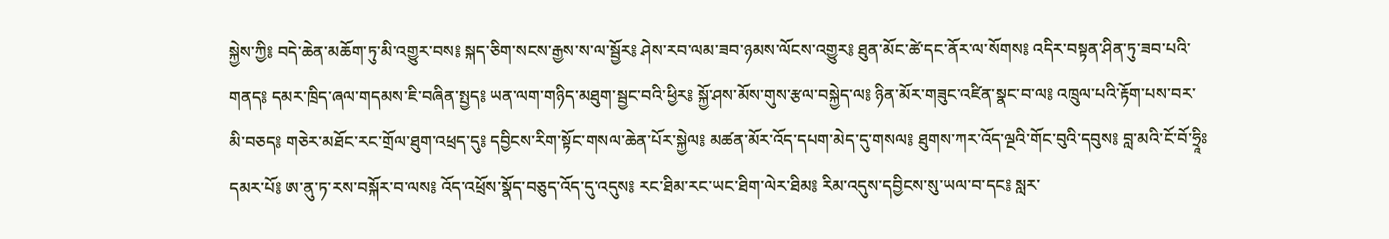སྐྱེས་ཀྱི༔ བདེ་ཆེན་མཆོག་ཏུ་མི་འགྱུར་བས༔ སྐད་ཅིག་སངས་རྒྱས་ས་ལ་སྦྱོར༔ ཤེས་རབ་ལམ་ཟབ་ཉམས་ལོངས་འགྱུར༔ ཐུན་མོང་ཚེ་དང་ནོར་ལ་སོགས༔ འདིར་བསྟན་ཤིན་ཏུ་ཟབ་པའི་གནད༔ དམར་ཁྲིད་ཞལ་གདམས་ཇི་བཞིན་སྤྱད༔ ཡན་ལག་གཉིད་མཐུག་སྦྱང་བའི་ཕྱིར༔ སྐྱོ་ཤས་མོས་གུས་རྩལ་བསྐྱེད་ལ༔ ཉིན་མོར་གཟུང་འཛིན་སྣང་བ་ལ༔ འཁྲུལ་པའི་རྟོག་པས་བར་མི་བཅད༔ གཅེར་མཐོང་རང་གྲོལ་ཐུག་འཕྲད་དུ༔ དབྱིངས་རིག་སྟོང་གསལ་ཆེན་པོར་སྐྱེལ༔ མཚན་མོར་འོད་དཔག་མེད་དུ་གསལ༔ ཐུགས་ཀར་འོད་ལྔའི་གོང་བུའི་དབུས༔ བླ་མའི་ངོ་བོ་ཧྲཱིཿདམར་པོ༔ ཨ་ནུ་ཏ་རས་བསྐོར་བ་ལས༔ འོད་འཕྲོས་སྣོད་བཅུད་འོད་དུ་འདུས༔ རང་ཐིམ་རང་ཡང་ཐིག་ལེར་ཐིམ༔ རིམ་འདུས་དབྱིངས་སུ་ཡལ་བ་དང༔ སླར་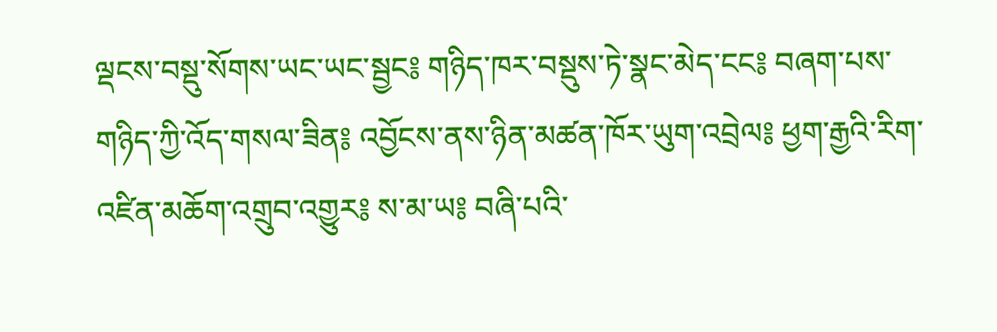ལྡངས་བསྡུ་སོགས་ཡང་ཡང་སྦྱང༔ གཉིད་ཁར་བསྡུས་ཏེ་སྣང་མེད་ངང༔ བཞག་པས་གཉིད་ཀྱི་འོད་གསལ་ཟིན༔ འབྱོངས་ནས་ཉིན་མཚན་ཁོར་ཡུག་འབྲེལ༔ ཕྱག་རྒྱའི་རིག་འཛིན་མཆོག་འགྲུབ་འགྱུར༔ ས་མ་ཡ༔ བཞི་པའི་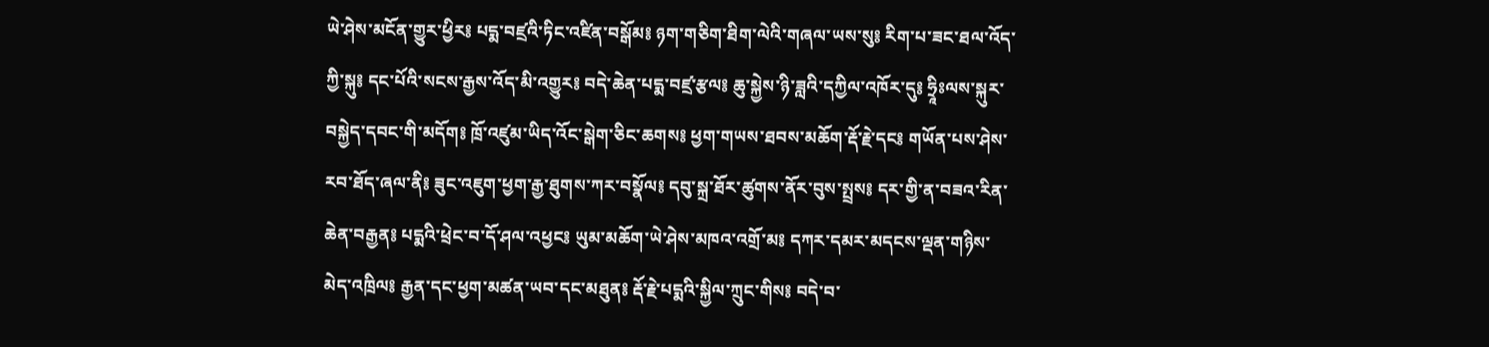ཡེ་ཤེས་མངོན་གྱུར་ཕྱིར༔ པདྨ་བཛྲའི་ཏིང་འཛིན་བསྒོམ༔ ཉག་གཅིག་ཐིག་ལེའི་གཞལ་ཡས་སུ༔ རིག་པ་ཟང་ཐལ་འོད་ཀྱི་སྐུ༔ དང་པོའི་སངས་རྒྱས་འོད་མི་འགྱུར༔ བདེ་ཆེན་པདྨ་བཛྲ་རྩལ༔ ཆུ་སྐྱེས་ཉི་ཟླའི་དཀྱིལ་འཁོར་དུ༔ ཧྲཱིཿལས་སྐུར་བསྐྱེད་དབང་གི་མདོག༔ ཁྲོ་འཛུམ་ཡིད་འོང་སྒེག་ཅིང་ཆགས༔ ཕྱག་གཡས་ཐབས་མཆོག་རྡོ་རྗེ་དང༔ གཡོན་པས་ཤེས་རབ་ཐོད་ཞལ་ནི༔ ཟུང་འཇུག་ཕྱག་རྒྱ་ཐུགས་ཀར་བསྣོལ༔ དབུ་སྐྲ་ཐོར་ཚུགས་ནོར་བུས་སྤྲས༔ དར་གྱི་ན་བཟའ་རིན་ཆེན་བརྒྱན༔ པདྨའི་ཕྲེང་བ་དོ་ཤལ་འཕྱང༔ ཡུམ་མཆོག་ཡེ་ཤེས་མཁའ་འགྲོ་མ༔ དཀར་དམར་མདངས་ལྡན་གཉིས་མེད་འཁྲིལ༔ རྒྱན་དང་ཕྱག་མཚན་ཡབ་དང་མཐུན༔ རྡོ་རྗེ་པདྨའི་སྐྱིལ་ཀྲུང་གིས༔ བདེ་བ་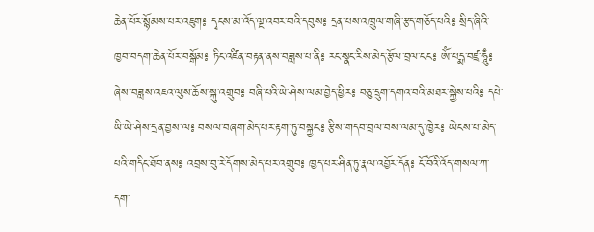ཆེན་པོར་སྙོམས་པར་འཇུག༔ དྭངས་མ་འོད་ལྔ་འབར་བའི་དབུས༔ དྲན་པས་འཁྲུལ་གཞི་རྩད་གཅོད་པའི༔ སྲིད་ཞིའི་ཁྱབ་བདག་ཆེན་པོར་བསྒོམ༔ ཏིང་འཛིན་བརྟན་ནས་བཟླས་པ་ནི༔ རང་སྣང་རིས་མེད་རྩོལ་བྲལ་ངང༔ ཨོཾ་པདྨ་བཛྲ་ཧཱུྃ༔ ཞེས་བཟླས་འཇའ་ལུས་ཆོས་སྐུ་འགྲུབ༔ བཞི་པའི་ཡེ་ཤེས་ལམ་བྱེད་ཕྱིར༔ བཅུ་དྲུག་དགའ་བའི་མཐར་སྐྱེས་པའི༔ དཔེ་ཡི་ཡེ་ཤེས་དྲན་བྱས་ལ༔ བསལ་བཞག་མེད་པར་རྟག་ཏུ་བསྐྱང༔ རྩིས་གདབ་བྲལ་བས་ལམ་དུ་ཁྱེར༔ ཡེངས་པ་མེད་པའི་གདིང་ཐོབ་ནས༔ འབྲས་བུ་རེ་དོགས་མེད་པར་འགྲུབ༔ ཁྱད་པར་ཤིན་ཏུ་རྣལ་འབྱོར་དོན༔ ངོ་བོའི་འོད་གསལ་ཀ་དག་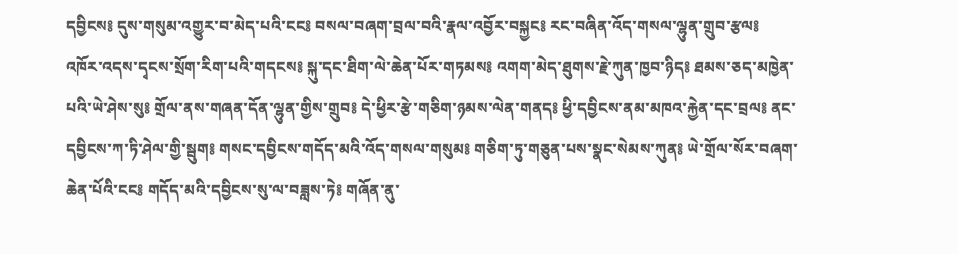དབྱིངས༔ དུས་གསུམ་འགྱུར་བ་མེད་པའི་ངང༔ བསལ་བཞག་བྲལ་བའི་རྣལ་འབྱོར་བསྐྱང༔ རང་བཞིན་འོད་གསལ་ལྷུན་གྲུབ་རྩལ༔ འཁོར་འདས་དྭངས་སྲོག་རིག་པའི་གདངས༔ སྐུ་དང་ཐིག་ལེ་ཆེན་པོར་གཏམས༔ འགག་མེད་ཐུགས་རྗེ་ཀུན་ཁྱབ་ཉིད༔ ཐམས་ཅད་མཁྱེན་པའི་ཡེ་ཤེས་སུ༔ གྲོལ་ནས་གཞན་དོན་ལྷུན་གྱིས་གྲུབ༔ དེ་ཕྱིར་རྩེ་གཅིག་ཉམས་ལེན་གནད༔ ཕྱི་དབྱིངས་ནམ་མཁའ་རྐྱེན་དང་བྲལ༔ ནང་དབྱིངས་ཀ་ཏི་ཤེལ་གྱི་སྦུག༔ གསང་དབྱིངས་གདོད་མའི་འོད་གསལ་གསུམ༔ གཅིག་ཏུ་གཅུན་པས་སྣང་སེམས་ཀུན༔ ཡེ་གྲོལ་སོར་བཞག་ཆེན་པོའི་ངང༔ གདོད་མའི་དབྱིངས་སུ་ལ་བཟླས་ཏེ༔ གཞོན་ནུ་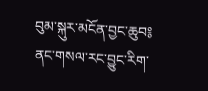བུམ་སྐུར་མངོན་བྱང་ཆུབ༔ ནང་གསལ་རང་བྱུང་རིག་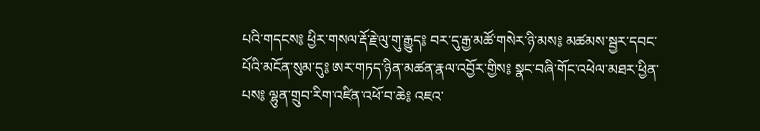པའི་གདངས༔ ཕྱིར་གསལ་རྡོ་རྗེ་ལུ་གུ་རྒྱུད༔ བར་དུ་རྒྱ་མཚོ་གསེར་ཉི་མས༔ མཚམས་སྦྱར་དབང་པོའི་མངོན་སུམ་དུ༔ ཨར་གཏད་ཉིན་མཚན་རྣལ་འབྱོར་གྱིས༔ སྣང་བཞི་གོང་འཕེལ་མཐར་ཕྱིན་པས༔ ལྷུན་གྲུབ་རིག་འཛིན་འཕོ་བ་ཆེ༔ འཇའ་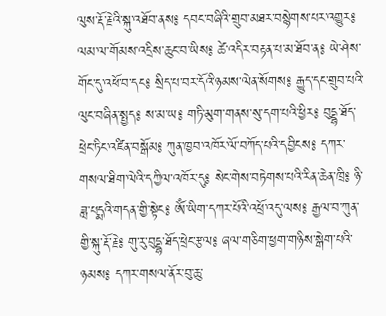ལུས་རྡོ་རྗེའི་སྐུ་འཐོབ་ནས༔ དབང་བཞིའི་གྲུབ་མཐར་བསྙེགས་པར་འགྱུར༔ ལམ་ལ་གོམས་འདྲིས་ཆུང་བ་ཡིས༔ ཚེ་འདིར་བརྟན་པ་མ་ཐོབ་ན༔ ཡེ་ཤེས་གོང་དུ་འཕོ་བ་དང༔ སྲིད་པ་བར་དོའི་ཉམས་ལེན་སོགས༔ རྒྱུད་དང་གྲུབ་པའི་ལུང་བཞིན་སྤྱད༔ ས་མ་ཡ༔ གཏི་མུག་གནས་སུ་དག་པའི་ཕྱིར༔ བུདྡྷ་ཐོད་ཕྲེང་ཏིང་འཛིན་བསྒོམ༔ ཀུན་ཁྱབ་འཁོར་ལོ་བཀོད་པའི་དབྱིངས༔ དཀར་གསལ་ཐིག་ལེའི་དཀྱིལ་འཁོར་དུ༔ སེང་གེས་བཏེགས་པའི་རིན་ཆེན་ཁྲི༔ ཉི་ཟླ་པདྨའི་གདན་གྱི་སྟེང༔ ཨོཾ་ཡིག་དཀར་པོའི་འཕྲོ་འདུ་ལས༔ རྒྱལ་བ་ཀུན་གྱི་སྐུ་རྡོ་རྗེ༔ གུ་རུ་བུདྡྷ་ཐོད་ཕྲེང་རྩལ༔ ཞལ་གཅིག་ཕྱག་གཉིས་སྒེག་པའི་ཉམས༔ དཀར་གསལ་ནོར་བུ་ཆུ་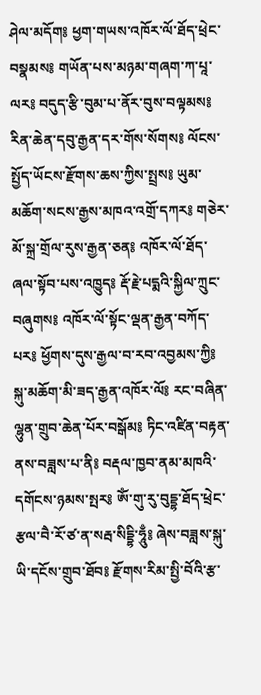ཤེལ་མདོག༔ ཕྱག་གཡས་འཁོར་ལོ་ཐོད་ཕྲེང་བསྣམས༔ གཡོན་པས་མཉམ་གཞག་ཀ་པཱ་ལར༔ བདུད་རྩི་བུམ་པ་ནོར་བུས་བལྟམས༔ རིན་ཆེན་དབུ་རྒྱན་དར་གོས་སོགས༔ ལོངས་སྤྱོད་ཡོངས་རྫོགས་ཆས་ཀྱིས་སྤྲས༔ ཡུམ་མཆོག་སངས་རྒྱས་མཁའ་འགྲོ་དཀར༔ གཅེར་མོ་སྐྲ་གྲོལ་རུས་རྒྱན་ཅན༔ འཁོར་ལོ་ཐོད་ཞལ་སྟོབ་པས་འཁྱུད༔ རྡོ་རྗེ་པདྨའི་སྐྱིལ་ཀྲུང་བཞུགས༔ འཁོར་ལོ་སྟོང་ལྡན་རྒྱན་བཀོད་པར༔ ཕྱོགས་དུས་རྒྱལ་བ་རབ་འབྱམས་ཀྱི༔ སྐུ་མཆོག་མི་ཟད་རྒྱན་འཁོར་ལོ༔ རང་བཞིན་ལྷུན་གྲུབ་ཆེན་པོར་བསྒོམ༔ ཏིང་འཛིན་བརྟན་ནས་བཟླས་པ་ནི༔ བརྡལ་ཁྱབ་ནམ་མཁའི་དགོངས་ཉམས་སྤར༔ ཨོཾ་གུ་རུ་བུདྡྷ་ཐོད་ཕྲེང་རྩལ་བཻ་རོ་ཙ་ན་སརྦ་སིདྡྷི་ཧཱུྃ༔ ཞེས་བཟླས་སྐུ་ཡི་དངོས་གྲུབ་ཐོབ༔ རྫོགས་རིམ་སྤྱི་བོའི་རྩ་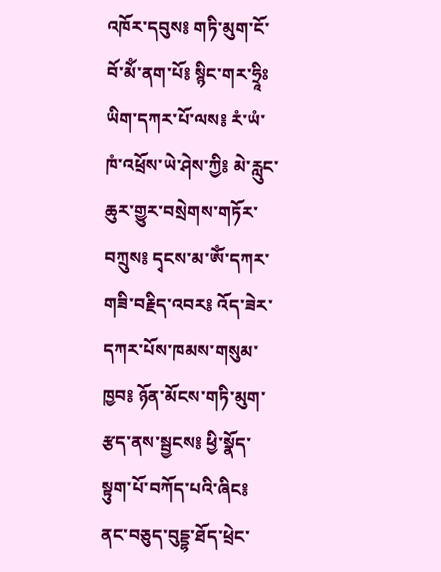འཁོར་དབུས༔ གཏི་མུག་ངོ་བོ་མོཾ་ནག་པོ༔ སྙིང་གར་ཧྲཱིཿཡིག་དཀར་པོ་ལས༔ རཾ་ཡཾ་ཁཾ་འཕྲོས་ཡེ་ཤེས་ཀྱི༔ མེ་རླུང་ཆུར་གྱུར་བསྲེགས་གཏོར་བཀྲུས༔ དྭངས་མ་ཨོཾ་དཀར་གཟི་བརྗིད་འབར༔ འོད་ཟེར་དཀར་པོས་ཁམས་གསུམ་ཁྱབ༔ ཉོན་མོངས་གཏི་མུག་རྩད་ནས་སྦྱངས༔ ཕྱི་སྣོད་སྟུག་པོ་བཀོད་པའི་ཞིང༔ ནང་བཅུད་བུདྡྷ་ཐོད་ཕྲེང་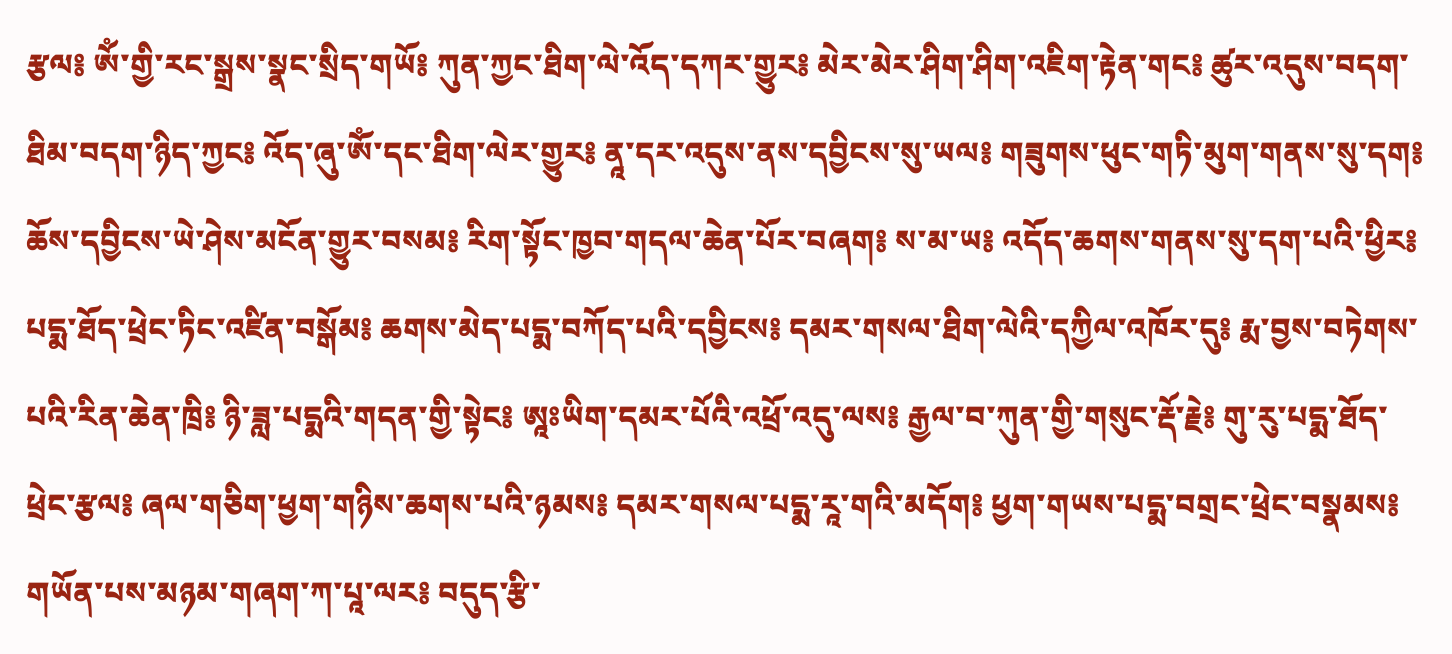རྩལ༔ ཨོཾ་གྱི་རང་སྒྲས་སྣང་སྲིད་གཡོ༔ ཀུན་ཀྱང་ཐིག་ལེ་འོད་དཀར་གྱུར༔ མེར་མེར་ཤིག་ཤིག་འཇིག་རྟེན་གང༔ ཚུར་འདུས་བདག་ཐིམ་བདག་ཉིད་ཀྱང༔ འོད་ཞུ་ཨོཾ་དང་ཐིག་ལེར་གྱུར༔ ནཱ་དར་འདུས་ནས་དབྱིངས་སུ་ཡལ༔ གཟུགས་ཕུང་གཏི་མུག་གནས་སུ་དག༔ ཆོས་དབྱིངས་ཡེ་ཤེས་མངོན་གྱུར་བསམ༔ རིག་སྟོང་ཁྱབ་གདལ་ཆེན་པོར་བཞག༔ ས་མ་ཡ༔ འདོད་ཆགས་གནས་སུ་དག་པའི་ཕྱིར༔ པདྨ་ཐོད་ཕྲེང་ཏིང་འཛིན་བསྒོམ༔ ཆགས་མེད་པདྨ་བཀོད་པའི་དབྱིངས༔ དམར་གསལ་ཐིག་ལེའི་དཀྱིལ་འཁོར་དུ༔ རྨ་བྱས་བཏེགས་པའི་རིན་ཆེན་ཁྲི༔ ཉི་ཟླ་པདྨའི་གདན་གྱི་སྟེང༔ ཨཱཿཡིག་དམར་པོའི་འཕྲོ་འདུ་ལས༔ རྒྱལ་བ་ཀུན་གྱི་གསུང་རྡོ་རྗེ༔ གུ་རུ་པདྨ་ཐོད་ཕྲེང་རྩལ༔ ཞལ་གཅིག་ཕྱག་གཉིས་ཆགས་པའི་ཉམས༔ དམར་གསལ་པདྨ་རཱ་གའི་མདོག༔ ཕྱག་གཡས་པདྨ་བགྲང་ཕྲེང་བསྣམས༔ གཡོན་པས་མཉམ་གཞག་ཀ་པཱ་ལར༔ བདུད་རྩི་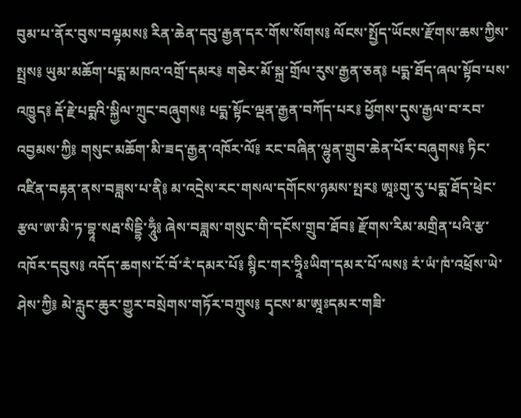བུམ་པ་ནོར་བུས་བལྟམས༔ རིན་ཆེན་དབུ་རྒྱན་དར་གོས་སོགས༔ ལོངས་སྤྱོད་ཡོངས་རྫོགས་ཆས་ཀྱིས་སྤྲས༔ ཡུམ་མཆོག་པདྨ་མཁའ་འགྲོ་དམར༔ གཅེར་མོ་སྐྲ་གྲོལ་རུས་རྒྱན་ཅན༔ པདྨ་ཐོད་ཞལ་སྟོབ་པས་འཁྱུད༔ རྡོ་རྗེ་པདྨའི་སྐྱིལ་ཀྲུང་བཞུགས༔ པདྨ་སྟོང་ལྡན་རྒྱན་བཀོད་པར༔ ཕྱོགས་དུས་རྒྱལ་བ་རབ་འབྱམས་ཀྱི༔ གསུང་མཆོག་མི་ཟད་རྒྱན་འཁོར་ལོ༔ རང་བཞིན་ལྷུན་གྲུབ་ཆེན་པོར་བཞུགས༔ ཏིང་འཛིན་བརྟན་ནས་བཟླས་པ་ནི༔ མ་འདྲེས་རང་གསལ་དགོངས་ཉམས་སྤར༔ ཨཱཿགུ་རུ་པདྨ་ཐོད་ཕྲེང་རྩལ་ཨ་མི་ཏ་བྷཱ་སརྦ་སིདྡྷི་ཧཱུྃ༔ ཞེས་བཟླས་གསུང་གི་དངོས་གྲུབ་ཐོབ༔ རྫོགས་རིམ་མགྲིན་པའི་རྩ་འཁོར་དབུས༔ འདོད་ཆགས་ངོ་བོ་རཾ་དམར་པོ༔ སྙིང་གར་ཧྲཱིཿཡིག་དམར་པོ་ལས༔ རཾ་ཡཾ་ཁཾ་འཕྲོས་ཡེ་ཤེས་ཀྱི༔ མེ་རླུང་ཆུར་གྱུར་བསྲེགས་གཏོར་བཀྲུས༔ དྭངས་མ་ཨཱཿདམར་གཟི་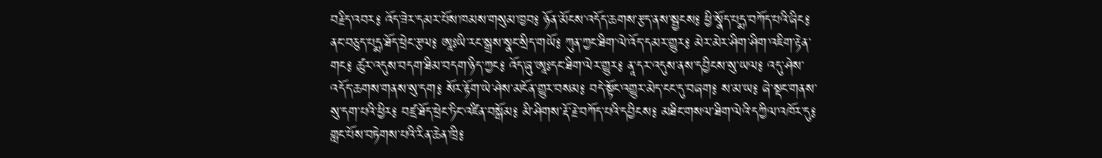བརྗིད་འབར༔ འོད་ཟེར་དམར་པོས་ཁམས་གསུམ་ཁྱབ༔ ཉོན་མོངས་འདོད་ཆགས་རྩད་ནས་སྦྱངས༔ ཕྱི་སྣོད་པདྨ་བཀོད་པའི་ཞིང༔ ནང་བཅུད་པདྨ་ཐོད་ཕྲེང་རྩལ༔ ཨཱཿཡི་རང་སྒྲས་སྣང་སྲིད་གཡོ༔ ཀུན་ཀྱང་ཐིག་ལེ་འོད་དམར་གྱུར༔ མེར་མེར་ཤིག་ཤིག་འཇིག་རྟེན་གང༔ ཚུར་འདུས་བདག་ཐིམ་བདག་ཉིད་ཀྱང༔ འོད་ཞུ་ཨཱཿདང་ཐིག་ལེར་གྱུར༔ ནཱ་དར་འདུས་ནས་དབྱིངས་སུ་ཡལ༔ འདུ་ཤེས་འདོད་ཆགས་གནས་སུ་དག༔ སོར་རྟོག་ཡེ་ཤེས་མངོན་གྱུར་བསམ༔ བདེ་སྟོང་འགྱུར་མེད་ངང་དུ་བཞག༔ ས་མ་ཡ༔ ཞེ་སྡང་གནས་སུ་དག་པའི་ཕྱིར༔ བཛྲ་ཐོད་ཕྲེང་ཏིང་འཛིན་བསྒོམ༔ མི་ཤིགས་རྡོ་རྗེ་བཀོད་པའི་དབྱིངས༔ མཐིང་གསལ་ཐིག་ལེའི་དཀྱིལ་འཁོར་དུ༔ གླང་པོས་བཏེགས་པའི་རིན་ཆེན་ཁྲི༔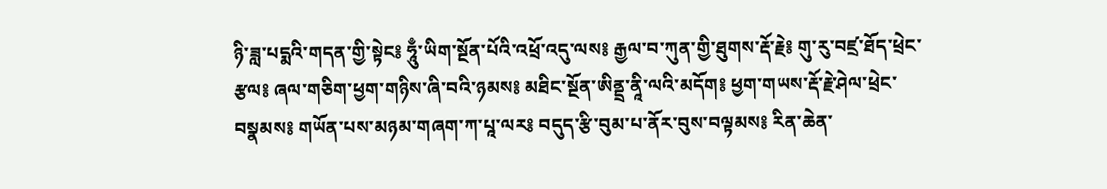ཉི་ཟླ་པདྨའི་གདན་གྱི་སྟེང༔ ཧཱུྃ་ཡིག་སྔོན་པོའི་འཕྲོ་འདུ་ལས༔ རྒྱལ་བ་ཀུན་གྱི་ཐུགས་རྡོ་རྗེ༔ གུ་རུ་བཛྲ་ཐོད་ཕྲེང་རྩལ༔ ཞལ་གཅིག་ཕྱག་གཉིས་ཞི་བའི་ཉམས༔ མཐིང་སྔོན་ཨིནྡྲ་ནཱི་ལའི་མདོག༔ ཕྱག་གཡས་རྡོ་རྗེ་ཤེལ་ཕྲེང་བསྣམས༔ གཡོན་པས་མཉམ་གཞག་ཀ་པཱ་ལར༔ བདུད་རྩི་བུམ་པ་ནོར་བུས་བལྟམས༔ རིན་ཆེན་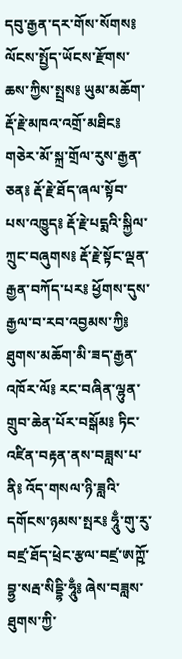དབུ་རྒྱན་དར་གོས་སོགས༔ ལོངས་སྤྱོད་ཡོངས་རྫོགས་ཆས་ཀྱིས་སྤྲས༔ ཡུམ་མཆོག་རྡོ་རྗེ་མཁའ་འགྲོ་མཐིང༔ གཅེར་མོ་སྐྲ་གྲོལ་རུས་རྒྱན་ཅན༔ རྡོ་རྗེ་ཐོད་ཞལ་སྟོབ་པས་འཁྱུད༔ རྡོ་རྗེ་པདྨའི་སྐྱིལ་ཀྲུང་བཞུགས༔ རྡོ་རྗེ་སྟོང་ལྡན་རྒྱན་བཀོད་པར༔ ཕྱོགས་དུས་རྒྱལ་བ་རབ་འབྱམས་ཀྱི༔ ཐུགས་མཆོག་མི་ཟད་རྒྱན་འཁོར་ལོ༔ རང་བཞིན་ལྷུན་གྲུབ་ཆེན་པོར་བསྒོམ༔ ཏིང་འཛིན་བརྟན་ནས་བཟླས་པ་ནི༔ འོད་གསལ་ཉི་ཟླའི་དགོངས་ཉམས་སྤར༔ ཧཱུྃ་གུ་རུ་བཛྲ་ཐོད་ཕྲེང་རྩལ་བཛྲ་ཨཀྵོ་བྷྱ་སརྦ་སིདྡྷི་ཧཱུྃ༔ ཞེས་བཟླས་ཐུགས་ཀྱི་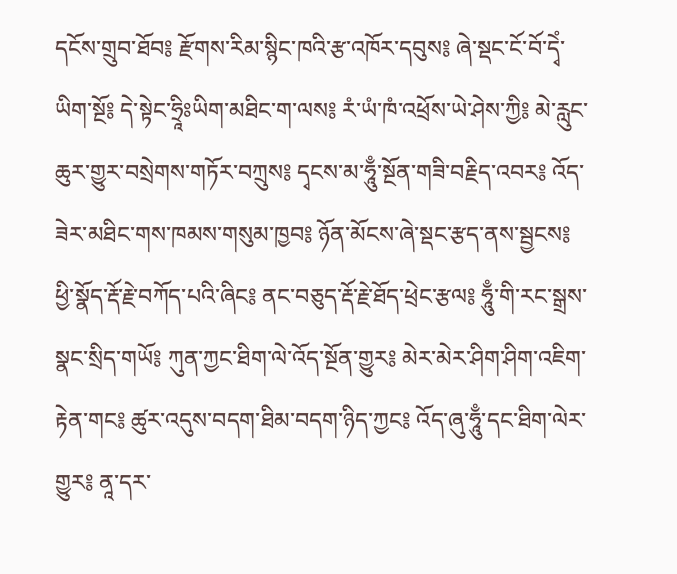དངོས་གྲུབ་ཐོབ༔ རྫོགས་རིམ་སྙིང་ཁའི་རྩ་འཁོར་དབུས༔ ཞེ་སྡང་ངོ་བོ་དྭེཾ་ཡིག་སྔོ༔ དེ་སྟེང་ཧྲཱིཿཡིག་མཐིང་ག་ལས༔ རཾ་ཡཾ་ཁཾ་འཕྲོས་ཡེ་ཤེས་ཀྱི༔ མེ་རླུང་ཆུར་གྱུར་བསྲེགས་གཏོར་བཀྲུས༔ དྭངས་མ་ཧཱུྃ་སྔོན་གཟི་བརྗིད་འབར༔ འོད་ཟེར་མཐིང་གས་ཁམས་གསུམ་ཁྱབ༔ ཉོན་མོངས་ཞེ་སྡང་རྩད་ནས་སྦྱངས༔ ཕྱི་སྣོད་རྡོ་རྗེ་བཀོད་པའི་ཞིང༔ ནང་བཅུད་རྡོ་རྗེ་ཐོད་ཕྲེང་རྩལ༔ ཧཱུྃ་གི་རང་སྒྲས་སྣང་སྲིད་གཡོ༔ ཀུན་ཀྱང་ཐིག་ལེ་འོད་སྔོན་གྱུར༔ མེར་མེར་ཤིག་ཤིག་འཇིག་རྟེན་གང༔ ཚུར་འདུས་བདག་ཐིམ་བདག་ཉིད་ཀྱང༔ འོད་ཞུ་ཧཱུྃ་དང་ཐིག་ལེར་གྱུར༔ ནཱ་དར་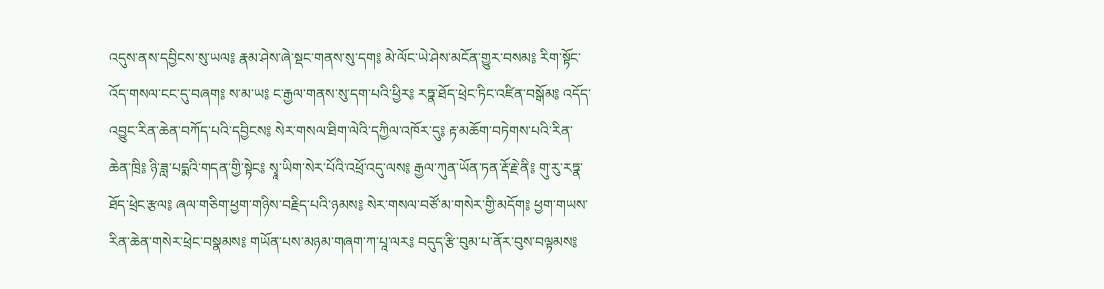འདུས་ནས་དབྱིངས་སུ་ཡལ༔ རྣམ་ཤེས་ཞེ་སྡང་གནས་སུ་དག༔ མེ་ལོང་ཡེ་ཤེས་མངོན་གྱུར་བསམ༔ རིག་སྟོང་འོད་གསལ་ངང་དུ་བཞག༔ ས་མ་ཡ༔ ང་རྒྱལ་གནས་སུ་དག་པའི་ཕྱིར༔ རཏྣ་ཐོད་ཕྲེང་ཏིང་འཛིན་བསྒོམ༔ འདོད་འབྱུང་རིན་ཆེན་བཀོད་པའི་དབྱིངས༔ སེར་གསལ་ཐིག་ལེའི་དཀྱིལ་འཁོར་དུ༔ རྟ་མཆོག་བཏེགས་པའི་རིན་ཆེན་ཁྲི༔ ཉི་ཟླ་པདྨའི་གདན་གྱི་སྟེང༔ སྭཱ་ཡིག་སེར་པོའི་འཕྲོ་འདུ་ལས༔ རྒྱལ་ཀུན་ཡོན་ཏན་རྡོ་རྗེ་ནི༔ གུ་རུ་རཏྣ་ཐོད་ཕྲེང་རྩལ༔ ཞལ་གཅིག་ཕྱག་གཉིས་བརྗིད་པའི་ཉམས༔ སེར་གསལ་བཙོ་མ་གསེར་གྱི་མདོག༔ ཕྱག་གཡས་རིན་ཆེན་གསེར་ཕྲེང་བསྣམས༔ གཡོན་པས་མཉམ་གཞག་ཀ་པཱ་ལར༔ བདུད་རྩི་བུམ་པ་ནོར་བུས་བལྟམས༔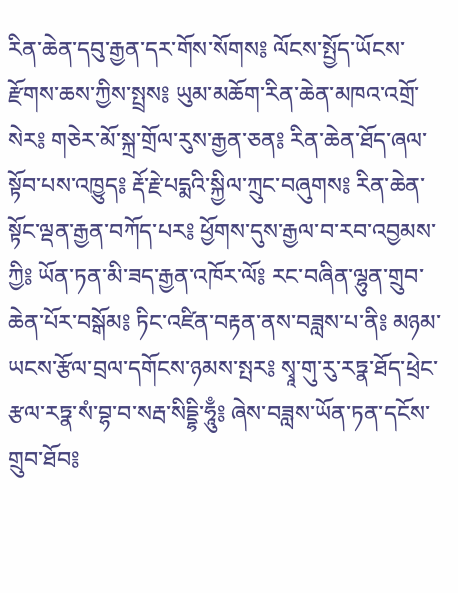རིན་ཆེན་དབུ་རྒྱན་དར་གོས་སོགས༔ ལོངས་སྤྱོད་ཡོངས་རྫོགས་ཆས་ཀྱིས་སྤྲས༔ ཡུམ་མཆོག་རིན་ཆེན་མཁའ་འགྲོ་སེར༔ གཅེར་མོ་སྐྲ་གྲོལ་རུས་རྒྱན་ཅན༔ རིན་ཆེན་ཐོད་ཞལ་སྟོབ་པས་འཁྱུད༔ རྡོ་རྗེ་པདྨའི་སྐྱིལ་ཀྲུང་བཞུགས༔ རིན་ཆེན་སྟོང་ལྡན་རྒྱན་བཀོད་པར༔ ཕྱོགས་དུས་རྒྱལ་བ་རབ་འབྱམས་ཀྱི༔ ཡོན་ཏན་མི་ཟད་རྒྱན་འཁོར་ལོ༔ རང་བཞིན་ལྷུན་གྲུབ་ཆེན་པོར་བསྒོམ༔ ཏིང་འཛིན་བརྟན་ནས་བཟླས་པ་ནི༔ མཉམ་ཡངས་རྩོལ་བྲལ་དགོངས་ཉམས་སྤར༔ སྭཱ་གུ་རུ་རཏྣ་ཐོད་ཕྲེང་རྩལ་རཏྣ་སཾ་བྷ་བ་སརྦ་སིདྡྷི་ཧཱུྃ༔ ཞེས་བཟླས་ཡོན་ཏན་དངོས་གྲུབ་ཐོབ༔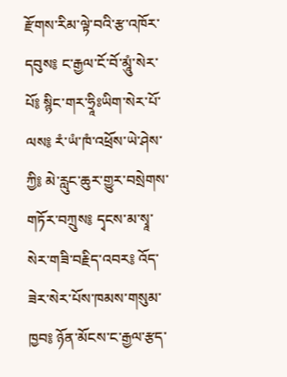རྫོགས་རིམ་ལྟེ་བའི་རྩ་འཁོར་དབུས༔ ང་རྒྱལ་ངོ་བོ་མཱུཾ་སེར་པོ༔ སྙིང་གར་ཧྲཱིཿཡིག་སེར་པོ་ལས༔ རཾ་ཡཾ་ཁཾ་འཕྲོས་ཡེ་ཤེས་ཀྱི༔ མེ་རླུང་ཆུར་གྱུར་བསྲེགས་གཏོར་བཀྲུས༔ དྭངས་མ་སྭཱ་སེར་གཟི་བརྗིད་འབར༔ འོད་ཟེར་སེར་པོས་ཁམས་གསུམ་ཁྱབ༔ ཉོན་མོངས་ང་རྒྱལ་རྩད་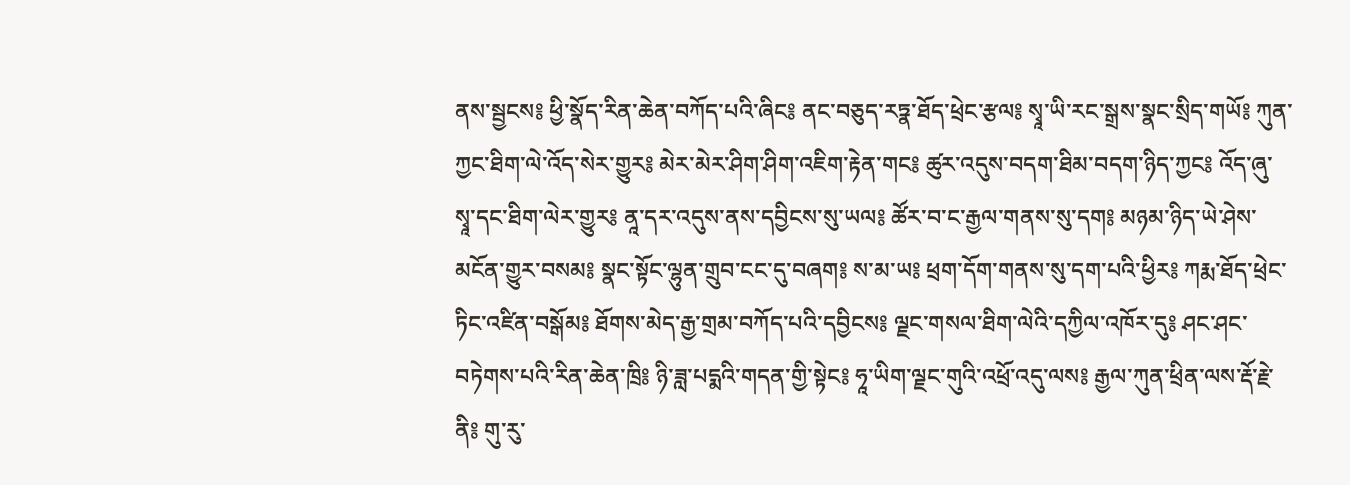ནས་སྦྱངས༔ ཕྱི་སྣོད་རིན་ཆེན་བཀོད་པའི་ཞིང༔ ནང་བཅུད་རཏྣ་ཐོད་ཕྲེང་རྩལ༔ སྭཱ་ཡི་རང་སྒྲས་སྣང་སྲིད་གཡོ༔ ཀུན་ཀྱང་ཐིག་ལེ་འོད་སེར་གྱུར༔ མེར་མེར་ཤིག་ཤིག་འཇིག་རྟེན་གང༔ ཚུར་འདུས་བདག་ཐིམ་བདག་ཉིད་ཀྱང༔ འོད་ཞུ་སྭཱ་དང་ཐིག་ལེར་གྱུར༔ ནཱ་དར་འདུས་ནས་དབྱིངས་སུ་ཡལ༔ ཚོར་བ་ང་རྒྱལ་གནས་སུ་དག༔ མཉམ་ཉིད་ཡེ་ཤེས་མངོན་གྱུར་བསམ༔ སྣང་སྟོང་ལྷུན་གྲུབ་ངང་དུ་བཞག༔ ས་མ་ཡ༔ ཕྲག་དོག་གནས་སུ་དག་པའི་ཕྱིར༔ ཀརྨ་ཐོད་ཕྲེང་ཏིང་འཛིན་བསྒོམ༔ ཐོགས་མེད་རྒྱ་གྲམ་བཀོད་པའི་དབྱིངས༔ ལྗང་གསལ་ཐིག་ལེའི་དཀྱིལ་འཁོར་དུ༔ ཤང་ཤང་བཏེགས་པའི་རིན་ཆེན་ཁྲི༔ ཉི་ཟླ་པདྨའི་གདན་གྱི་སྟེང༔ ཧཱ་ཡིག་ལྗང་གུའི་འཕྲོ་འདུ་ལས༔ རྒྱལ་ཀུན་ཕྲིན་ལས་རྡོ་རྗེ་ནི༔ གུ་རུ་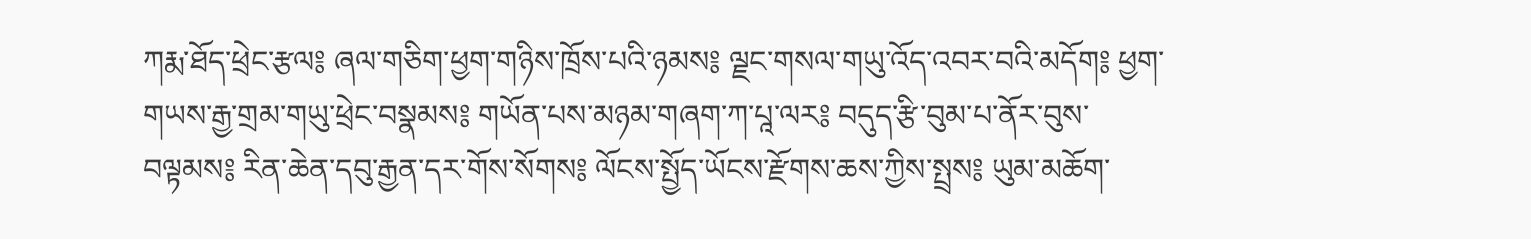ཀརྨ་ཐོད་ཕྲེང་རྩལ༔ ཞལ་གཅིག་ཕྱག་གཉིས་ཁྲོས་པའི་ཉམས༔ ལྗང་གསལ་གཡུ་འོད་འབར་བའི་མདོག༔ ཕྱག་གཡས་རྒྱ་གྲམ་གཡུ་ཕྲེང་བསྣམས༔ གཡོན་པས་མཉམ་གཞག་ཀ་པཱ་ལར༔ བདུད་རྩི་བུམ་པ་ནོར་བུས་བལྟམས༔ རིན་ཆེན་དབུ་རྒྱན་དར་གོས་སོགས༔ ལོངས་སྤྱོད་ཡོངས་རྫོགས་ཆས་ཀྱིས་སྤྲས༔ ཡུམ་མཆོག་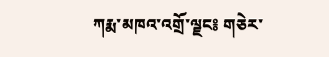ཀརྨ་མཁའ་འགྲོ་ལྗང༔ གཅེར་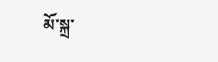མོ་སྐྲ་